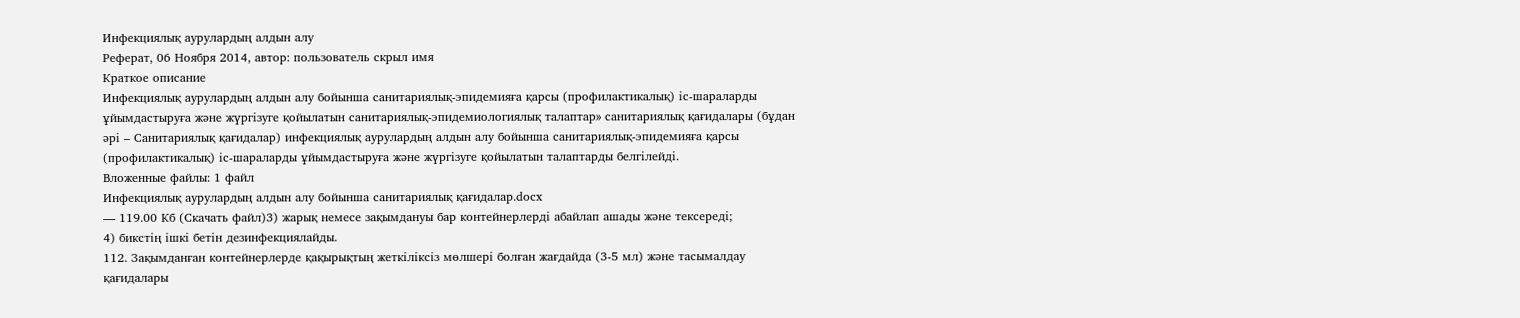Инфекциялық аурулардың алдын алу
Реферат, 06 Ноября 2014, автор: пользователь скрыл имя
Краткое описание
Инфекциялық аурулардың алдын алу бойынша санитариялық-эпидемияға қарсы (профилактикалық) іс-шараларды ұйымдастыруға және жүргізуге қойылатын санитариялық-эпидемиологиялық талаптар» санитариялық қағидалары (бұдан әрі – Санитариялық қағидалар) инфекциялық аурулардың алдын алу бойынша санитариялық-эпидемияға қарсы (профилактикалық) іс-шараларды ұйымдастыруға және жүргізуге қойылатын талаптарды белгілейді.
Вложенные файлы: 1 файл
Инфекциялық аурулардың алдын алу бойынша санитариялық қағидалар.docx
— 119.00 Кб (Скачать файл)3) жарық немесе зақымдануы бар контейнерлерді абайлап ашады және тексереді;
4) бикстің ішкі бетін дезинфекциялайды.
112. Зақымданған контейнерлерде қақырықтың жеткіліксіз мөлшері болған жағдайда (3-5 мл) және тасымалдау қағидалары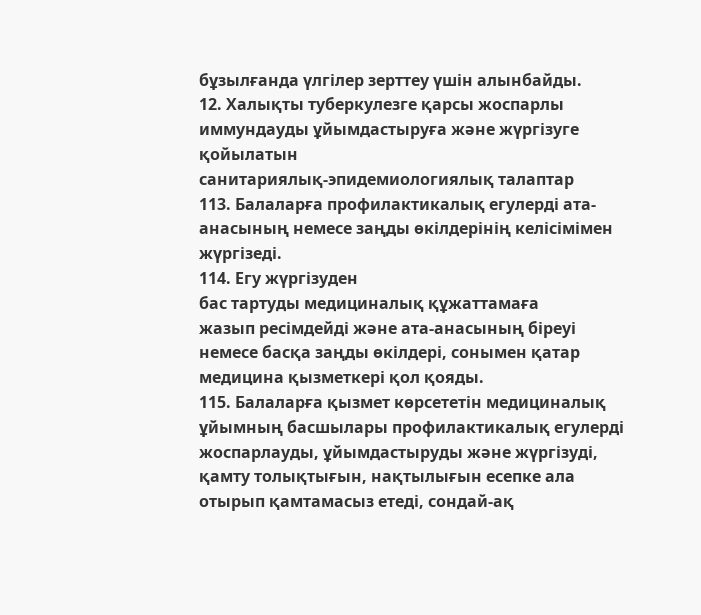бұзылғанда үлгілер зерттеу үшін алынбайды.
12. Халықты туберкулезге қарсы жоспарлы
иммундауды ұйымдастыруға және жүргізуге қойылатын
санитариялық-эпидемиологиялық талаптар
113. Балаларға профилактикалық егулерді ата-анасының немесе заңды өкілдерінің келісімімен жүргізеді.
114. Егу жүргізуден
бас тартуды медициналық құжаттамаға
жазып ресімдейді және ата-анасының біреуі
немесе басқа заңды өкілдері, сонымен қатар
медицина қызметкері қол қояды.
115. Балаларға қызмет көрсететін медициналық ұйымның басшылары профилактикалық егулерді жоспарлауды, ұйымдастыруды және жүргізуді, қамту толықтығын, нақтылығын есепке ала отырып қамтамасыз етеді, сондай-ақ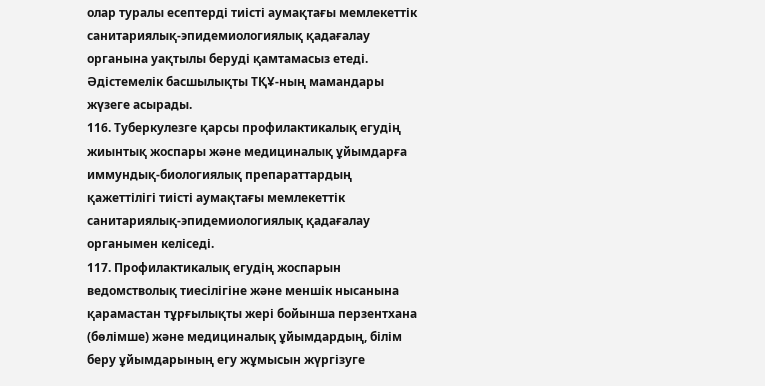олар туралы есептерді тиісті аумақтағы мемлекеттік санитариялық-эпидемиологиялық қадағалау органына уақтылы беруді қамтамасыз етеді. Әдістемелік басшылықты ТҚҰ-ның мамандары жүзеге асырады.
116. Туберкулезге қарсы профилактикалық егудің жиынтық жоспары және медициналық ұйымдарға иммундық-биологиялық препараттардың қажеттілігі тиісті аумақтағы мемлекеттік санитариялық-эпидемиологиялық қадағалау органымен келіседі.
117. Профилактикалық егудің жоспарын ведомстволық тиесілігіне және меншік нысанына қарамастан тұрғылықты жері бойынша перзентхана (бөлімше) және медициналық ұйымдардың, білім беру ұйымдарының егу жұмысын жүргізуге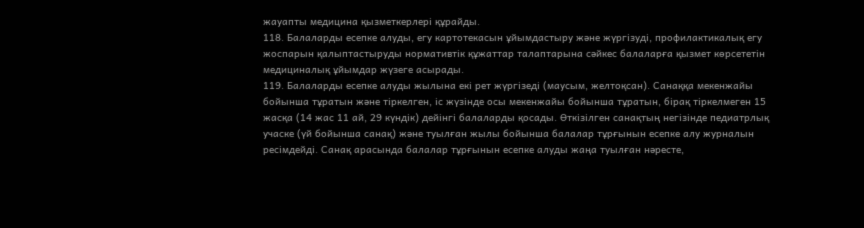жауапты медицина қызметкерлері құрайды.
118. Балаларды есепке алуды, егу картотекасын ұйымдастыру және жүргізуді, профилактикалық егу жоспарын қалыптастыруды нормативтік құжаттар талаптарына сәйкес балаларға қызмет көрсететін медициналық ұйымдар жүзеге асырады.
119. Балаларды есепке алуды жылына екі рет жүргізеді (маусым, желтоқсан). Санаққа мекенжайы бойынша тұратын және тіркелген, іс жүзінде осы мекенжайы бойынша тұратын, бірақ тіркелмеген 15 жасқа (14 жас 11 ай, 29 күндік) дейінгі балаларды қосады. Өткізілген санақтың негізінде педиатрлық учаске (үй бойынша санақ) және туылған жылы бойынша балалар тұрғынын есепке алу журналын ресімдейді. Санақ арасында балалар тұрғынын есепке алуды жаңа туылған нәресте,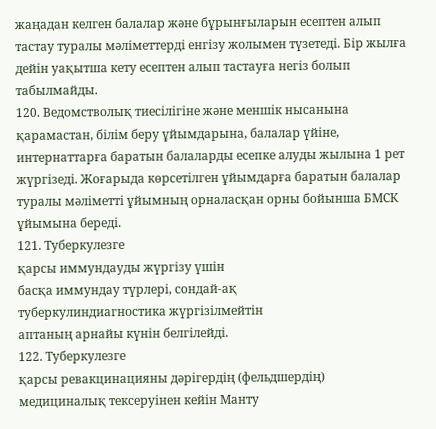жаңадан келген балалар және бұрынғыларын есептен алып тастау туралы мәліметтерді енгізу жолымен түзетеді. Бір жылға дейін уақытша кету есептен алып тастауға негіз болып табылмайды.
120. Ведомстволық тиесілігіне және меншік нысанына қарамастан, білім беру ұйымдарына, балалар үйіне, интернаттарға баратын балаларды есепке алуды жылына 1 рет жүргізеді. Жоғарыда көрсетілген ұйымдарға баратын балалар туралы мәліметті ұйымның орналасқан орны бойынша БМСК ұйымына береді.
121. Туберкулезге
қарсы иммундауды жүргізу үшін
басқа иммундау түрлері, сондай-ақ
туберкулиндиагностика жүргізілмейтін
аптаның арнайы күнін белгілейді.
122. Туберкулезге
қарсы ревакцинацияны дәрігердің (фельдшердің)
медициналық тексеруінен кейін Манту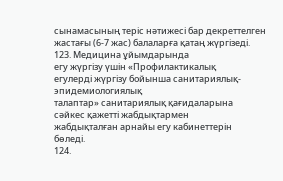сынамасының теріс нәтижесі бар декреттелген
жастағы (6-7 жас) балаларға қатаң жүргізеді.
123. Медицина ұйымдарында
егу жүргізу үшін «Профилактикалық
егулерді жүргізу бойынша санитариялық-эпидемиологиялық
талаптар» санитариялық қағидаларына
сәйкес қажетті жабдықтармен
жабдықталған арнайы егу кабинеттерін
бөледі.
124.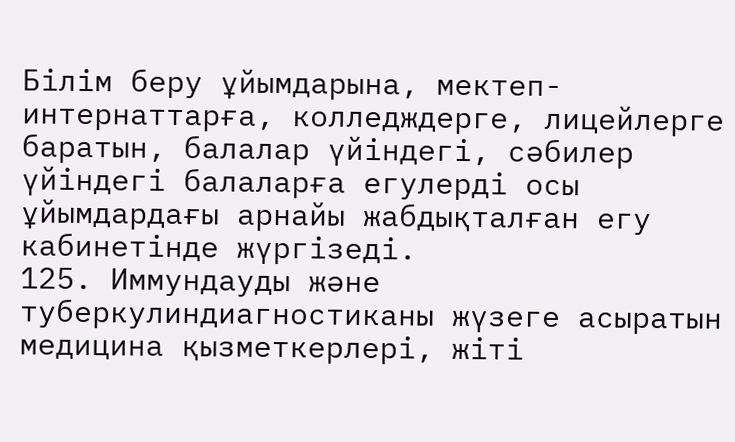Білім беру ұйымдарына, мектеп-интернаттарға, колледждерге, лицейлерге баратын, балалар үйіндегі, сәбилер үйіндегі балаларға егулерді осы ұйымдардағы арнайы жабдықталған егу кабинетінде жүргізеді.
125. Иммундауды және туберкулиндиагностиканы жүзеге асыратын медицина қызметкерлері, жіті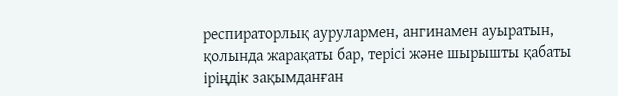респираторлық аурулармен, ангинамен ауыратын, қолында жарақаты бар, терісі және шырышты қабаты іріңдік зақымданған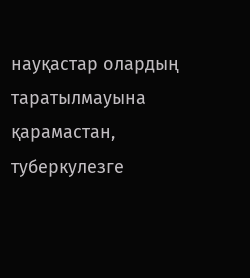науқастар олардың таратылмауына қарамастан, туберкулезге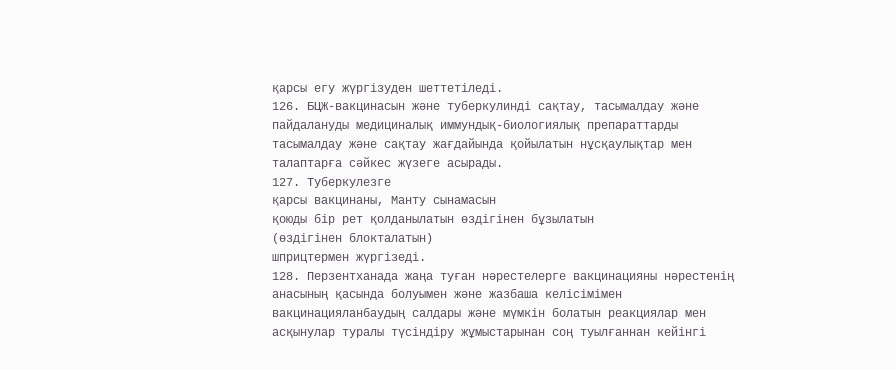қарсы егу жүргізуден шеттетіледі.
126. БЦЖ-вакцинасын және туберкулинді сақтау, тасымалдау және пайдалануды медициналық иммундық-биологиялық препараттарды тасымалдау және сақтау жағдайында қойылатын нұсқаулықтар мен талаптарға сәйкес жүзеге асырады.
127. Туберкулезге
қарсы вакцинаны, Манту сынамасын
қоюды бір рет қолданылатын өздігінен бұзылатын
(өздігінен блокталатын)
шприцтермен жүргізеді.
128. Перзентханада жаңа туған нәрестелерге вакцинацияны нәрестенің анасының қасында болуымен және жазбаша келісімімен вакцинацияланбаудың салдары және мүмкін болатын реакциялар мен асқынулар туралы түсіндіру жұмыстарынан соң туылғаннан кейінгі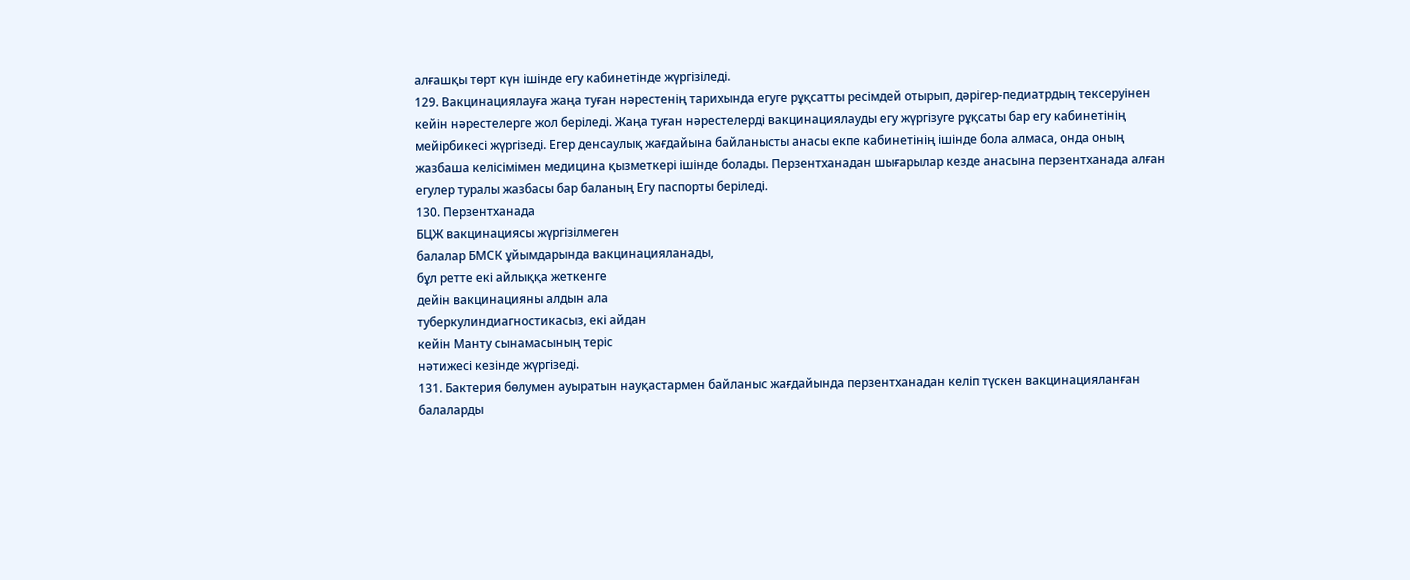алғашқы төрт күн ішінде егу кабинетінде жүргізіледі.
129. Вакцинациялауға жаңа туған нәрестенің тарихында егуге рұқсатты ресімдей отырып, дәрігер-педиатрдың тексеруінен кейін нәрестелерге жол беріледі. Жаңа туған нәрестелерді вакцинациялауды егу жүргізуге рұқсаты бар егу кабинетінің мейірбикесі жүргізеді. Егер денсаулық жағдайына байланысты анасы екпе кабинетінің ішінде бола алмаса, онда оның жазбаша келісімімен медицина қызметкері ішінде болады. Перзентханадан шығарылар кезде анасына перзентханада алған егулер туралы жазбасы бар баланың Егу паспорты беріледі.
130. Перзентханада
БЦЖ вакцинациясы жүргізілмеген
балалар БМСК ұйымдарында вакцинацияланады,
бұл ретте екі айлыққа жеткенге
дейін вакцинацияны алдын ала
туберкулиндиагностикасыз, екі айдан
кейін Манту сынамасының теріс
нәтижесі кезінде жүргізеді.
131. Бактерия бөлумен ауыратын науқастармен байланыс жағдайында перзентханадан келіп түскен вакцинацияланған балаларды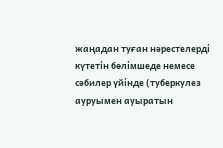жаңадан туған нәрестелерді күтетін бөлімшеде немесе сәбилер үйінде (туберкулез ауруымен ауыратын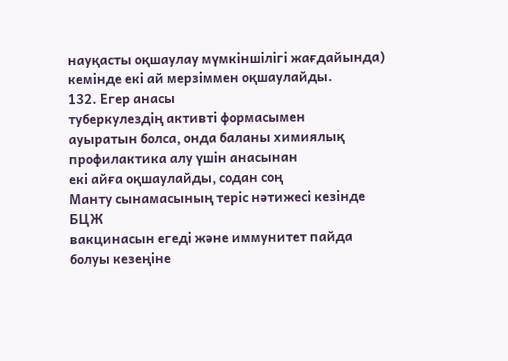науқасты оқшаулау мүмкіншілігі жағдайында) кемінде екі ай мерзіммен оқшаулайды.
132. Егер анасы
туберкулездің активті формасымен
ауыратын болса, онда баланы химиялық
профилактика алу үшін анасынан
екі айға оқшаулайды, содан соң
Манту сынамасының теріс нәтижесі кезінде БЦЖ
вакцинасын егеді және иммунитет пайда
болуы кезеңіне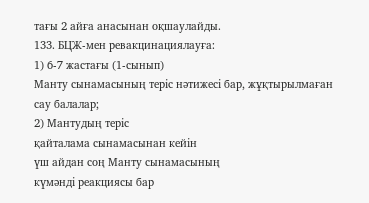тағы 2 айға анасынан оқшаулайды.
133. БЦЖ-мен ревакцинациялауға:
1) 6-7 жастағы (1-сынып)
Манту сынамасының теріс нәтижесі бар, жұқтырылмаған
сау балалар;
2) Мантудың теріс
қайталама сынамасынан кейін
үш айдан соң Манту сынамасының
күмәнді реакциясы бар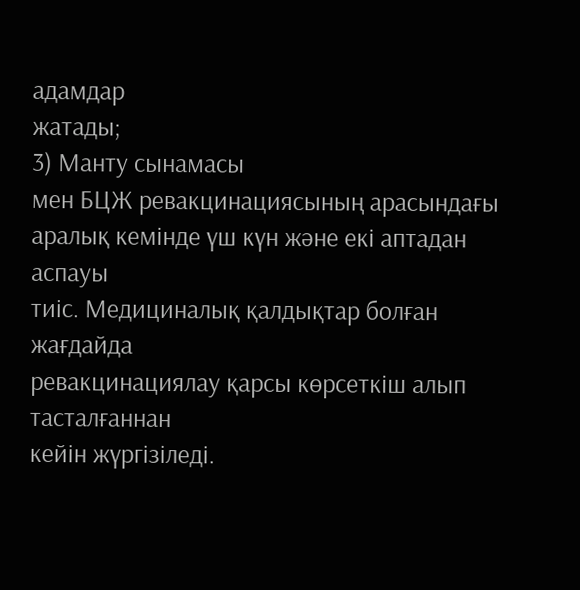адамдар
жатады;
3) Манту сынамасы
мен БЦЖ ревакцинациясының арасындағы
аралық кемінде үш күн және екі аптадан аспауы
тиіс. Медициналық қалдықтар болған жағдайда
ревакцинациялау қарсы көрсеткіш алып тасталғаннан
кейін жүргізіледі.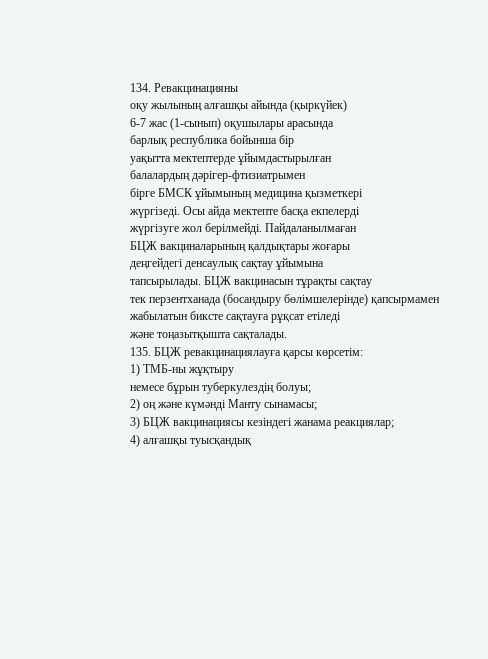134. Ревакцинацияны
оқу жылының алғашқы айында (қыркүйек)
6-7 жас (1-сынып) оқушылары арасында
барлық республика бойынша бір
уақытта мектептерде ұйымдастырылған
балалардың дәрігер-фтизиатрымен
бірге БМСК ұйымының медицина қызметкері
жүргізеді. Осы айда мектепте басқа екпелерді
жүргізуге жол берілмейді. Пайдаланылмаған
БЦЖ вакциналарының қалдықтары жоғары
деңгейдегі денсаулық сақтау ұйымына
тапсырылады. БЦЖ вакцинасын тұрақты сақтау
тек перзентханада (босандыру бөлімшелерінде) қапсырмамен
жабылатын биксте сақтауға рұқсат етіледі
және тоңазытқышта сақталады.
135. БЦЖ ревакцинациялауға қарсы көрсетім:
1) ТМБ-ны жұқтыру
немесе бұрын туберкулездің болуы;
2) оң және күмәнді Манту сынамасы;
3) БЦЖ вакцинациясы кезіндегі жанама реакциялар;
4) алғашқы туысқандық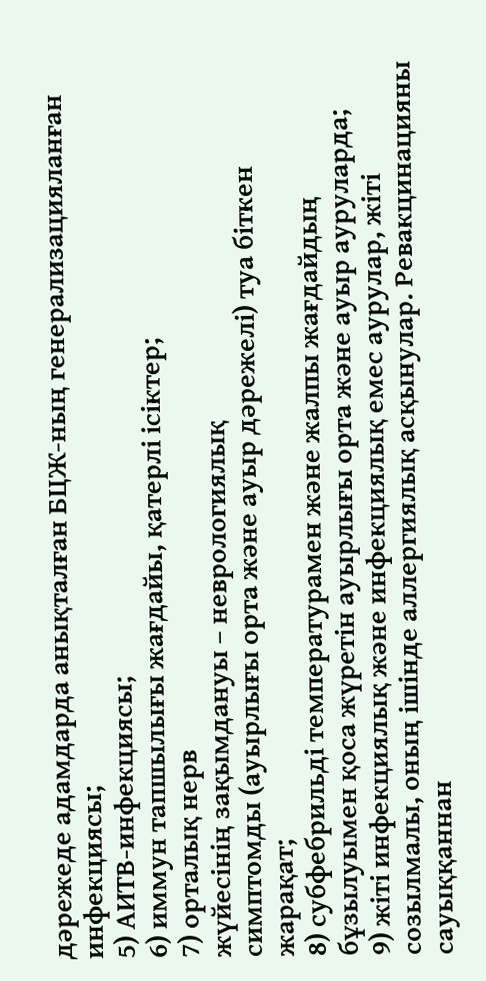дәрежеде адамдарда анықталған БЦЖ-ның генерализацияланған инфекциясы;
5) АИТВ-инфекциясы;
6) иммун тапшылығы жағдайы, қатерлі ісіктер;
7) орталық нерв
жүйесінің зақымдануы – неврологиялық
симптомды (ауырлығы орта және ауыр дәрежелі) туа біткен
жарақат;
8) субфебрильді температурамен және жалпы жағдайдың бұзылуымен қоса жүретін ауырлығы орта және ауыр ауруларда;
9) жіті инфекциялық және инфекциялық емес аурулар, жіті созылмалы, оның ішінде аллергиялық асқынулар. Ревакцинацияны сауыққаннан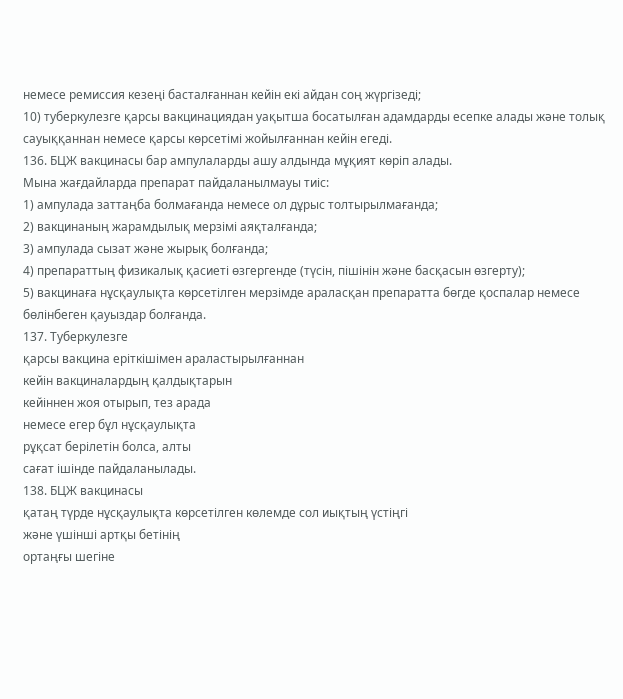немесе ремиссия кезеңі басталғаннан кейін екі айдан соң жүргізеді;
10) туберкулезге қарсы вакцинациядан уақытша босатылған адамдарды есепке алады және толық сауыққаннан немесе қарсы көрсетімі жойылғаннан кейін егеді.
136. БЦЖ вакцинасы бар ампулаларды ашу алдында мұқият көріп алады.
Мына жағдайларда препарат пайдаланылмауы тиіс:
1) ампулада заттаңба болмағанда немесе ол дұрыс толтырылмағанда;
2) вакцинаның жарамдылық мерзімі аяқталғанда;
3) ампулада сызат және жырық болғанда;
4) препараттың физикалық қасиеті өзгергенде (түсін, пішінін және басқасын өзгерту);
5) вакцинаға нұсқаулықта көрсетілген мерзімде араласқан препаратта бөгде қоспалар немесе бөлінбеген қауыздар болғанда.
137. Туберкулезге
қарсы вакцина еріткішімен араластырылғаннан
кейін вакциналардың қалдықтарын
кейіннен жоя отырып, тез арада
немесе егер бұл нұсқаулықта
рұқсат берілетін болса, алты
сағат ішінде пайдаланылады.
138. БЦЖ вакцинасы
қатаң түрде нұсқаулықта көрсетілген көлемде сол иықтың үстіңгі
және үшінші артқы бетінің
ортаңғы шегіне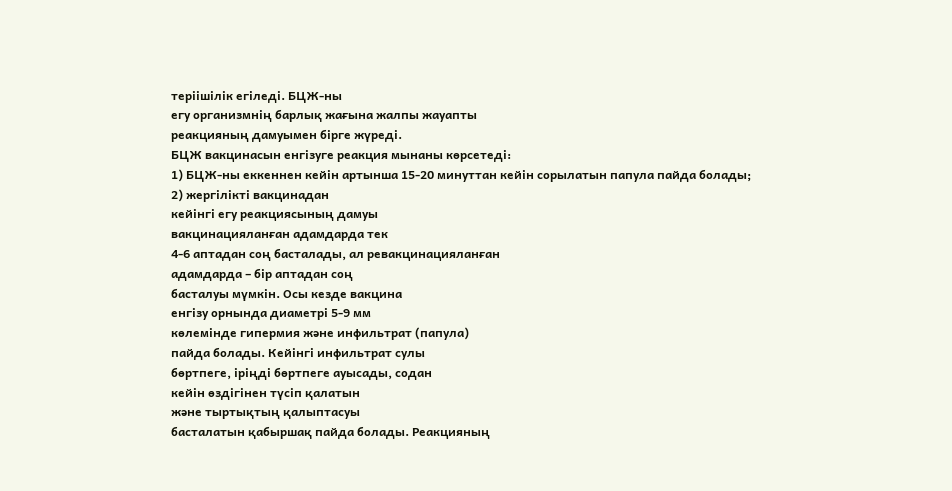теріішілік егіледі. БЦЖ-ны
егу организмнің барлық жағына жалпы жауапты
реакцияның дамуымен бірге жүреді.
БЦЖ вакцинасын енгізуге реакция мынаны көрсетеді:
1) БЦЖ-ны еккеннен кейін артынша 15-20 минуттан кейін сорылатын папула пайда болады;
2) жергілікті вакцинадан
кейінгі егу реакциясының дамуы
вакцинацияланған адамдарда тек
4-6 аптадан соң басталады, ал ревакцинацияланған
адамдарда – бір аптадан соң
басталуы мүмкін. Осы кезде вакцина
енгізу орнында диаметрі 5-9 мм
көлемінде гипермия және инфильтрат (папула)
пайда болады. Кейінгі инфильтрат сулы
бөртпеге, іріңді бөртпеге ауысады, содан
кейін өздігінен түсіп қалатын
және тыртықтың қалыптасуы
басталатын қабыршақ пайда болады. Реакцияның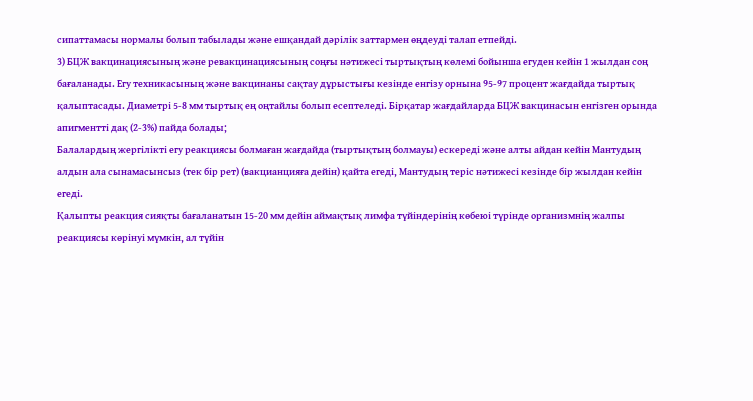сипаттамасы нормалы болып табылады және ешқандай дәрілік заттармен өңдеуді талап етпейді.
3) БЦЖ вакцинациясының және ревакцинациясының соңғы нәтижесі тыртықтың көлемі бойынша егуден кейін 1 жылдан соң бағаланады. Егу техникасының және вакцинаны сақтау дұрыстығы кезінде енгізу орнына 95-97 процент жағдайда тыртық қалыптасады. Диаметрі 5-8 мм тыртық ең оңтайлы болып есептеледі. Бірқатар жағдайларда БЦЖ вакцинасын енгізген орында апигментті дақ (2-3%) пайда болады;
Балалардың жергілікті егу реакциясы болмаған жағдайда (тыртықтың болмауы) ескереді және алты айдан кейін Мантудың алдын ала сынамасынсыз (тек бір рет) (вакцианцияға дейін) қайта егеді, Мантудың теріс нәтижесі кезінде бір жылдан кейін егеді.
Қалыпты реакция сияқты бағаланатын 15-20 мм дейін аймақтық лимфа түйіндерінің көбеюі түрінде организмнің жалпы реакциясы көрінуі мүмкін, ал түйін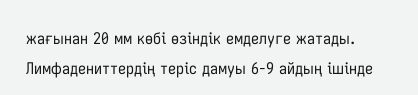жағынан 20 мм көбі өзіндік емделуге жатады. Лимфадениттердің теріс дамуы 6-9 айдың ішінде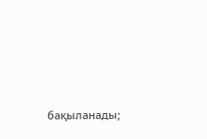бақыланады;